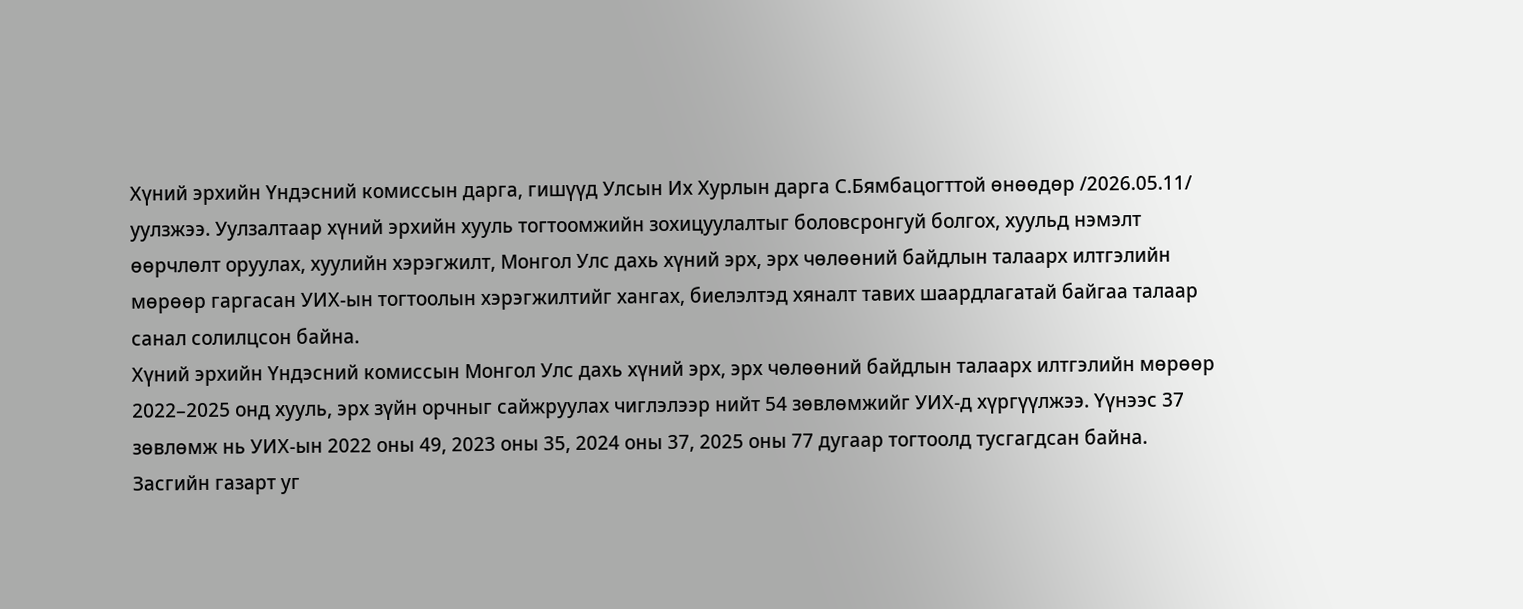Хүний эрхийн Үндэсний комиссын дарга, гишүүд Улсын Их Хурлын дарга С.Бямбацогттой өнөөдөр /2026.05.11/ уулзжээ. Уулзалтаар хүний эрхийн хууль тогтоомжийн зохицуулалтыг боловсронгуй болгох, хуульд нэмэлт өөрчлөлт оруулах, хуулийн хэрэгжилт, Монгол Улс дахь хүний эрх, эрх чөлөөний байдлын талаарх илтгэлийн мөрөөр гаргасан УИХ-ын тогтоолын хэрэгжилтийг хангах, биелэлтэд хяналт тавих шаардлагатай байгаа талаар санал солилцсон байна.
Хүний эрхийн Үндэсний комиссын Монгол Улс дахь хүний эрх, эрх чөлөөний байдлын талаарх илтгэлийн мөрөөр 2022–2025 онд хууль, эрх зүйн орчныг сайжруулах чиглэлээр нийт 54 зөвлөмжийг УИХ-д хүргүүлжээ. Үүнээс 37 зөвлөмж нь УИХ-ын 2022 оны 49, 2023 оны 35, 2024 оны 37, 2025 оны 77 дугаар тогтоолд тусгагдсан байна. Засгийн газарт уг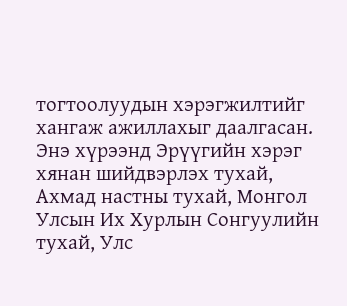тогтоолуудын хэрэгжилтийг хангаж ажиллахыг даалгасан. Энэ хүрээнд Эрүүгийн хэрэг хянан шийдвэрлэх тухай, Ахмад настны тухай, Монгол Улсын Их Хурлын Сонгуулийн тухай, Улс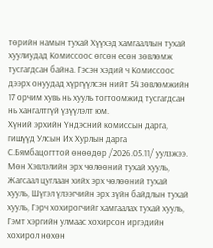төрийн намын тухай Хүүхэд хамгааллын тухай хуулиудад Комиссоос өгсөн есөн зөвлөмж тусгагдсан байна. Гэсэн хэдий ч Комиссоос дээрх онуудад хүргүүлсэн нийт 54 зөвлөмжийн 17 орчим хувь нь хууль тогтоомжид тусгагдсан нь хангалтгүй үзүүлэлт юм.
Хүний эрхийн Үндэсний комиссын дарга, гишүүд Улсын Их Хурлын дарга С.Бямбацогттой өнөөдөр /2026.05.11/ уулзжээ.
Мөн Хэвлэлийн эрх чөлөөний тухай хууль, Жагсаал цуглаан хийх эрх чөлөөний тухай хууль, Шүгэл үлээгчийн эрх зүйн байдлын тухай хууль, Гэрч хохирогчийг хамгаалах тухай хууль, Гэмт хэргийн улмаас хохирсон иргэдийн хохирол нөхөн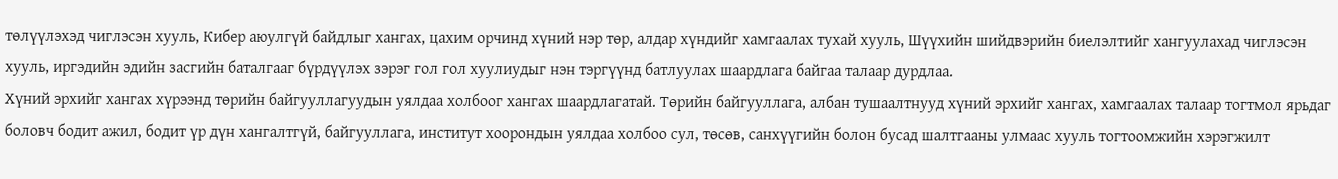төлүүлэхэд чиглэсэн хууль, Кибер аюулгүй байдлыг хангах, цахим орчинд хүний нэр төр, алдар хүндийг хамгаалах тухай хууль, Шүүхийн шийдвэрийн биелэлтийг хангуулахад чиглэсэн хууль, иргэдийн эдийн засгийн баталгааг бүрдүүлэх зэрэг гол гол хуулиудыг нэн тэргүүнд батлуулах шаардлага байгаа талаар дурдлаа.
Хүний эрхийг хангах хүрээнд төрийн байгууллагуудын уялдаа холбоог хангах шаардлагатай. Төрийн байгууллага, албан тушаалтнууд хүний эрхийг хангах, хамгаалах талаар тогтмол ярьдаг боловч бодит ажил, бодит үр дүн хангалтгүй, байгууллага, институт хоорондын уялдаа холбоо сул, төсөв, санхүүгийн болон бусад шалтгааны улмаас хууль тогтоомжийн хэрэгжилт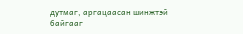дутмаг, аргацаасан шинжтэй байгааг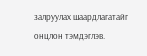залруулах шаардлагатайг онцлон тэмдэглэв.